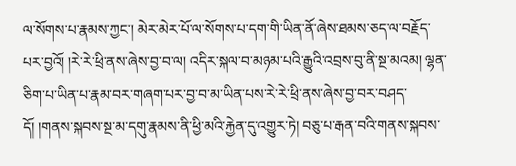ལ་སོགས་པ་རྣམས་ཀྱང་། མེར་མེར་པོ་ལ་སོགས་པ་དག་གི་ཡིན་ནོ་ཞེས་ཐམས་ཅད་ལ་བརྗོད་པར་བྱའོ། །རེ་རེ་ཕྲི་ནས་ཞེས་བྱ་བ་ལ། འདིར་སྐལ་བ་མཉམ་པའི་རྒྱུའི་འབྲས་བུ་ནི་སྔ་མའམ། ལྷན་ཅིག་པ་ཡིན་པ་རྣམ་བར་གཞག་པར་བྱ་བ་མ་ཡིན་པས་རེ་རེ་ཕྲི་ནས་ཞེས་བྱ་བར་བཤད་དོ། །གནས་སྐབས་སྔ་མ་དགུ་རྣམས་ནི་ཕྱི་མའི་རྐྱེན་དུ་འགྱུར་ཏེ། བཅུ་པ་རྒན་བའི་གནས་སྐབས་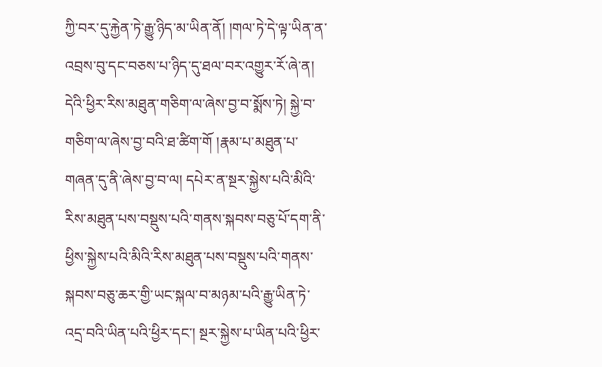ཀྱི་བར་དུ་རྐྱེན་ཏེ་རྒྱུ་ཉིད་མ་ཡིན་ནོ། །གལ་ཏེ་དེ་ལྟ་ཡིན་ན་འབྲས་བུ་དང་བཅས་པ་ཉིད་དུ་ཐལ་བར་འགྱུར་རོ་ཞེ་ན། དེའི་ཕྱིར་རིས་མཐུན་གཅིག་ལ་ཞེས་བྱ་བ་སྨོས་ཏེ། སྐྱེ་བ་གཅིག་ལ་ཞེས་བྱ་བའི་ཐ་ཚིག་གོ །རྣམ་པ་མཐུན་པ་གཞན་དུ་ནི་ཞེས་བྱ་བ་ལ། དཔེར་ན་སྔར་སྐྱེས་པའི་མིའི་རིས་མཐུན་པས་བསྡུས་པའི་གནས་སྐབས་བཅུ་པོ་དག་ནི་ཕྱིས་སྐྱེས་པའི་མིའི་རིས་མཐུན་པས་བསྡུས་པའི་གནས་སྐབས་བཅུ་ཆར་གྱི་ཡང་སྐལ་བ་མཉམ་པའི་རྒྱུ་ཡིན་ཏེ་འདྲ་བའི་ཡིན་པའི་ཕྱིར་དང་། སྔར་སྐྱེས་པ་ཡིན་པའི་ཕྱིར་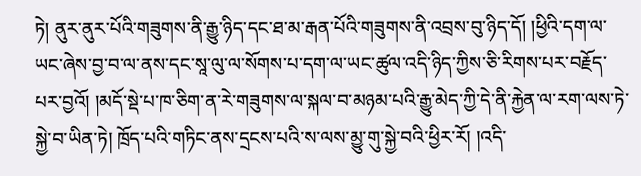ཏེ། ནུར་ནུར་པོའི་གཟུགས་ནི་རྒྱུ་ཉིད་དང་ཐ་མ་རྒན་པོའི་གཟུགས་ནི་འབྲས་བུ་ཉིད་དོ། །ཕྱིའི་དག་ལ་ཡང་ཞེས་བྱ་བ་ལ་ནས་དང་སཱ་ལུ་ལ་སོགས་པ་དག་ལ་ཡང་ཚུལ་འདི་ཉིད་ཀྱིས་ཅི་རིགས་པར་བརྗོད་པར་བྱའོ། །མདོ་སྡེ་པ་ཁ་ཅིག་ན་རེ་གཟུགས་ལ་སྐལ་བ་མཉམ་པའི་རྒྱུ་མེད་ཀྱི་དེ་ནི་རྐྱེན་ལ་རག་ལས་ཏེ་སྐྱེ་བ་ཡིན་ཏེ། ཁྲོད་པའི་གཏིང་ནས་དྲངས་པའི་ས་ལས་མྱུ་གུ་སྐྱེ་བའི་ཕྱིར་རོ། །འདི་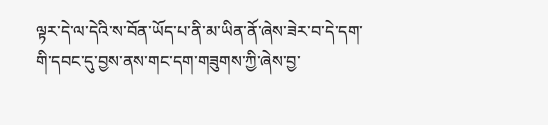ལྟར་དེ་ལ་དེའི་ས་བོན་ཡོད་པ་ནི་མ་ཡིན་ནོ་ཞེས་ཟེར་བ་དེ་དག་གི་དབང་དུ་བྱས་ནས་གང་དག་གཟུགས་ཀྱི་ཞེས་བྱ་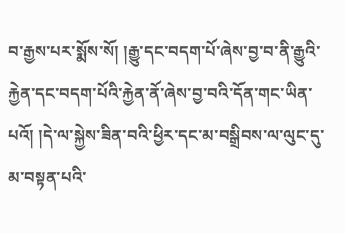བ་རྒྱས་པར་སྨོས་སོ། །རྒྱུ་དང་བདག་པོ་ཞེས་བྱ་བ་ནི་རྒྱུའི་རྐྱེན་དང་བདག་པོའི་རྐྱེན་ནོ་ཞེས་བྱ་བའི་དོན་གང་ཡིན་པའོ། །དེ་ལ་སྐྱེས་ཟིན་བའི་ཕྱིར་དང་མ་བསྒྲིབས་ལ་ལུང་དུ་མ་བསྟན་པའི་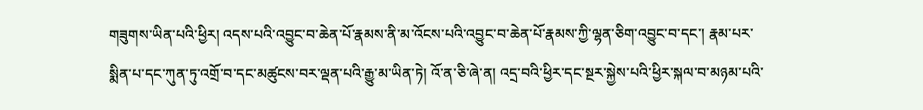གཟུགས་ཡིན་པའི་ཕྱིར། འདས་པའི་འབྱུང་བ་ཆེན་པོ་རྣམས་ནི་མ་འོངས་པའི་འབྱུང་བ་ཆེན་པོ་རྣམས་ཀྱི་ལྷན་ཅིག་འབྱུང་བ་དང་། རྣམ་པར་སྨིན་པ་དང་ཀུན་ཏུ་འགྲོ་བ་དང་མཚུངས་བར་ལྡན་པའི་རྒྱུ་མ་ཡིན་ཏེ། འོ་ན་ཅི་ཞེ་ན། འདྲ་བའི་ཕྱིར་དང་སྔར་སྐྱེས་པའི་ཕྱིར་སྐལ་བ་མཉམ་པའི་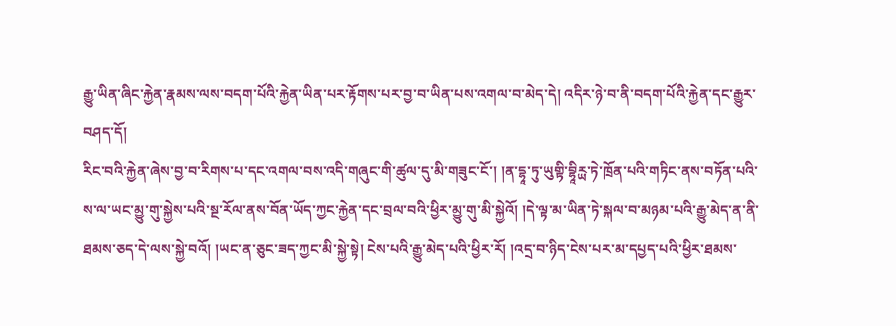རྒྱུ་ཡིན་ཞིང་རྐྱེན་རྣམས་ལས་བདག་པོའི་རྐྱེན་ཡིན་པར་རྟོགས་པར་བྱ་བ་ཡིན་པས་འགལ་བ་མེད་དེ། འདིར་ཉེ་བ་ནི་བདག་པོའི་རྐྱེན་དང་རྒྱུར་བཤད་དོ།
རིང་བའི་རྐྱེན་ཞེས་བྱ་བ་རིགས་པ་དང་འགལ་བས་འདི་གཞུང་གི་ཚུལ་དུ་མི་གཟུང་ངོ་། །ན་དྷཱ་ཏུ་ཡུགྟི་བྷཱིཪྻ་ཏེ་ཁྲོན་པའི་གཏིང་ནས་བཏོན་པའི་ས་ལ་ཡང་མྱུ་གུ་སྐྱེས་པའི་སྔ་རོལ་ནས་བོན་ཡོད་ཀྱང་རྐྱེན་དང་བྲལ་བའི་ཕྱིར་མྱུ་གུ་མི་སྐྱེའོ། །དེ་ལྟ་མ་ཡིན་ཏེ་སྐལ་བ་མཉམ་པའི་རྒྱུ་མེད་ན་ནི་ཐམས་ཅད་དེ་ལས་སྐྱེ་བའོ། །ཡང་ན་ཅུང་ཟད་ཀྱང་མི་སྐྱེ་སྟེ། ངེས་པའི་རྒྱུ་མེད་པའི་ཕྱིར་རོ། །འདྲ་བ་ཉིད་ངེས་པར་མ་དཔྱད་པའི་ཕྱིར་ཐམས་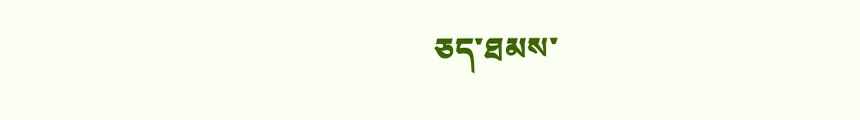ཅད་ཐམས་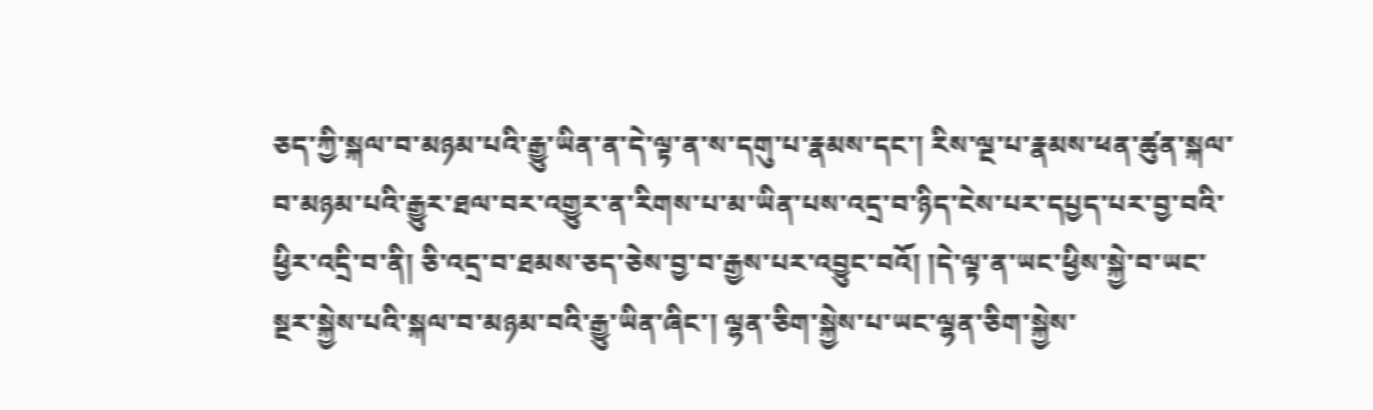ཅད་ཀྱི་སྐལ་བ་མཉམ་པའི་རྒྱུ་ཡིན་ན་དེ་ལྟ་ན་ས་དགུ་པ་རྣམས་དང་། རིས་ལྔ་པ་རྣམས་ཕན་ཚུན་སྐལ་བ་མཉམ་པའི་རྒྱུར་ཐལ་བར་འགྱུར་ན་རིགས་པ་མ་ཡིན་པས་འདྲ་བ་ཉིད་ངེས་པར་དཔྱད་པར་བྱ་བའི་ཕྱིར་འདྲི་བ་ནི། ཅི་འདྲ་བ་ཐམས་ཅད་ཅེས་བྱ་བ་རྒྱས་པར་འབྱུང་བའོ། །དེ་ལྟ་ན་ཡང་ཕྱིས་སྐྱེ་བ་ཡང་སྔར་སྐྱེས་པའི་སྐལ་བ་མཉམ་བའི་རྒྱུ་ཡིན་ཞིང་། ལྷན་ཅིག་སྐྱེས་པ་ཡང་ལྷན་ཅིག་སྐྱེས་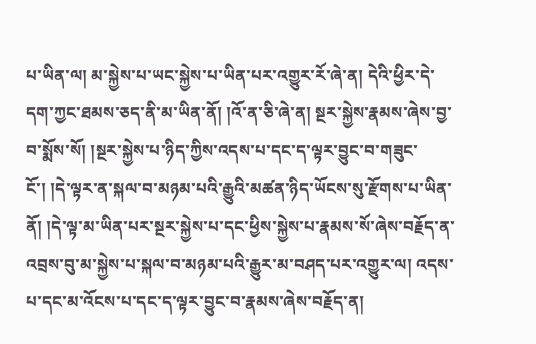པ་ཡིན་ལ། མ་སྐྱེས་པ་ཡང་སྐྱེས་པ་ཡིན་པར་འགྱུར་རོ་ཞེ་ན། དེའི་ཕྱིར་དེ་དག་ཀྱང་ཐམས་ཅད་ནི་མ་ཡིན་ནོ། །འོ་ན་ཅི་ཞེ་ན། སྔར་སྐྱེས་རྣམས་ཞེས་བྱ་བ་སྨོས་སོ། །སྔར་སྐྱེས་པ་ཉིད་ཀྱིས་འདས་པ་དང་ད་ལྟར་བྱུང་བ་གཟུང་ངོ་། །དེ་ལྟར་ན་སྐལ་བ་མཉམ་པའི་རྒྱུའི་མཚན་ཉིད་ཡོངས་སུ་རྫོགས་པ་ཡིན་ནོ། །དེ་ལྟ་མ་ཡིན་པར་སྔར་སྐྱེས་པ་དང་ཕྱིས་སྐྱེས་པ་རྣམས་སོ་ཞེས་བརྗོད་ན་འབྲས་བུ་མ་སྐྱེས་པ་སྐལ་བ་མཉམ་པའི་རྒྱུར་མ་བཤད་པར་འགྱུར་ལ། འདས་པ་དང་མ་འོངས་པ་དང་ད་ལྟར་བྱུང་བ་རྣམས་ཞེས་བརྗོད་ན།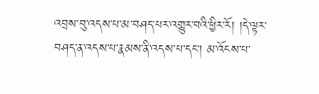འབྲས་བུ་འདས་པ་མ་བཤད་པར་འགྱུར་བའི་ཕྱིར་རོ། །དེ་ལྟར་བཤད་ན་འདས་པ་རྣམས་ནི་འདས་པ་དང་། མ་འོངས་པ་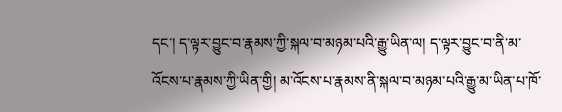དང་། ད་ལྟར་བྱུང་བ་རྣམས་ཀྱི་སྐལ་བ་མཉམ་པའི་རྒྱུ་ཡིན་ལ། ད་ལྟར་བྱུང་བ་ནི་མ་འོངས་པ་རྣམས་ཀྱི་ཡིན་གྱི། མ་འོངས་པ་རྣམས་ནི་སྐལ་བ་མཉམ་པའི་རྒྱུ་མ་ཡིན་པ་ཁོ་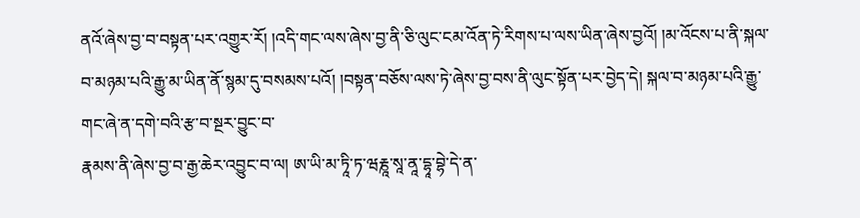ནའོ་ཞེས་བྱ་བ་བསྟན་པར་འགྱུར་རོ། །འདི་གང་ལས་ཞེས་བྱ་ནི་ཅི་ལུང་ངམ་འོན་ཏེ་རིགས་པ་ལས་ཡིན་ཞེས་བྱའོ། །མ་འོངས་པ་ནི་སྐལ་བ་མཉམ་པའི་རྒྱུ་མ་ཡིན་ནོ་སྙམ་དུ་བསམས་པའོ། །བསྟན་བཅོས་ལས་ཏེ་ཞེས་བྱ་བས་ནི་ལུང་སྟོན་པར་བྱེད་དེ། སྐལ་བ་མཉམ་པའི་རྒྱུ་གང་ཞེ་ན་དགེ་བའི་རྩ་བ་སྔར་བྱུང་བ་
རྣམས་ནི་ཞེས་བྱ་བ་རྒྱ་ཆེར་འབྱུང་བ་ལ། ཨ་ཡི་མ་ཏཱི་ཏ་ཝརྞཱ་སཱ་ནཱ་དྷཱ་བྷེ་དེ་ན་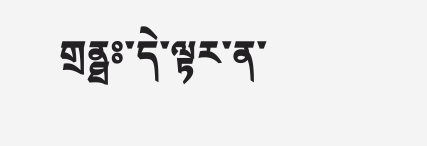གྲནྠཿ་དེ་ལྟར་ན་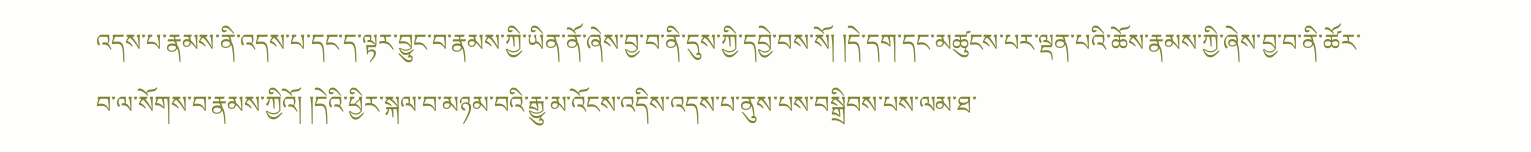འདས་པ་རྣམས་ནི་འདས་པ་དང་ད་ལྟར་བྱུང་བ་རྣམས་ཀྱི་ཡིན་ནོ་ཞེས་བྱ་བ་ནི་དུས་ཀྱི་དབྱེ་བས་སོ། །དེ་དག་དང་མཚུངས་པར་ལྡན་པའི་ཆོས་རྣམས་ཀྱི་ཞེས་བྱ་བ་ནི་ཚོར་བ་ལ་སོགས་བ་རྣམས་ཀྱིའོ། །དེའི་ཕྱིར་སྐལ་བ་མཉམ་བའི་རྒྱུ་མ་འོངས་འདིས་འདས་པ་ནུས་པས་བསྒྲིབས་པས་ལམ་ཐ་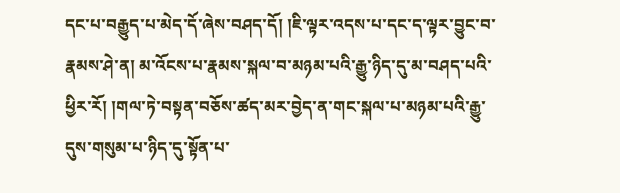དང་པ་བརྒྱུད་པ་མེད་དོ་ཞེས་བཤད་དོ། །ཇི་ལྟར་འདས་པ་དང་ད་ལྟར་བྱུང་བ་རྣམས་ཤེ་ན། མ་འོངས་པ་རྣམས་སྐལ་བ་མཉམ་པའི་རྒྱུ་ཉིད་དུ་མ་བཤད་པའི་ཕྱིར་རོ། །གལ་ཏེ་བསྟན་བཅོས་ཚད་མར་བྱེད་ན་གང་སྐལ་པ་མཉམ་པའི་རྒྱུ་དུས་གསུམ་པ་ཉིད་དུ་སྟོན་པ་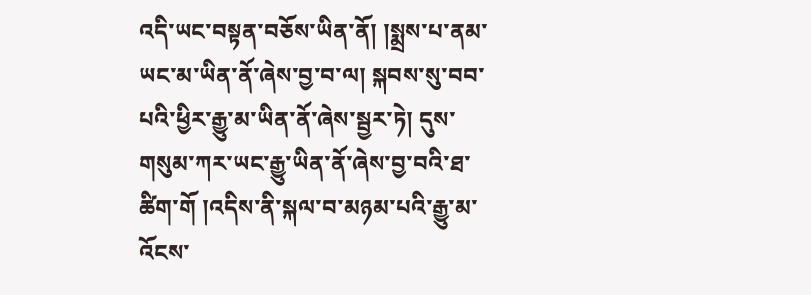འདི་ཡང་བསྟན་བཅོས་ཡིན་ནོ། །སྨྲས་པ་ནམ་ཡང་མ་ཡིན་ནོ་ཞེས་བྱ་བ་ལ། སྐབས་སུ་བབ་པའི་ཕྱིར་རྒྱུ་མ་ཡིན་ནོ་ཞེས་སྦྱར་ཏེ། དུས་གསུམ་ཀར་ཡང་རྒྱུ་ཡིན་ནོ་ཞེས་བྱ་བའི་ཐ་ཚིག་གོ །འདིས་ནི་སྐལ་བ་མཉམ་པའི་རྒྱུ་མ་འོངས་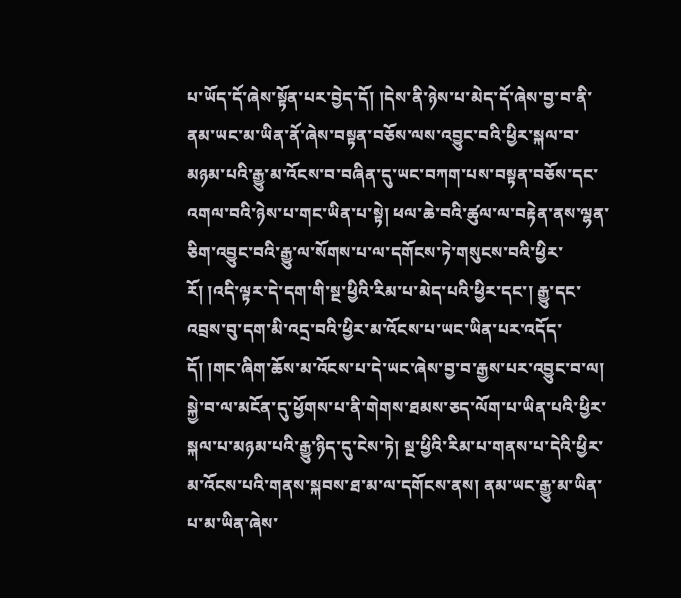པ་ཡོད་དོ་ཞེས་སྟོན་པར་བྱེད་དོ། །དེས་ནི་ཉེས་པ་མེད་དོ་ཞེས་བྱ་བ་ནི་ནམ་ཡང་མ་ཡིན་ནོ་ཞེས་བསྟན་བཅོས་ལས་འབྱུང་བའི་ཕྱིར་སྐལ་བ་མཉམ་པའི་རྒྱུ་མ་འོངས་བ་བཞིན་དུ་ཡང་བཀག་པས་བསྟན་བཅོས་དང་འགལ་བའི་ཉེས་པ་གང་ཡིན་པ་སྟེ། ཕལ་ཆེ་བའི་ཚུལ་ལ་བརྟེན་ནས་ལྷན་ཅིག་འབྱུང་བའི་རྒྱུ་ལ་སོགས་པ་ལ་དགོངས་ཏེ་གསུངས་བའི་ཕྱིར་རོ། །འདི་ལྟར་དེ་དག་གི་སྔ་ཕྱིའི་རིམ་པ་མེད་པའི་ཕྱིར་དང་། རྒྱུ་དང་འབྲས་བུ་དག་མི་འདྲ་བའི་ཕྱིར་མ་འོངས་པ་ཡང་ཡིན་པར་འདོད་དོ། །གང་ཞིག་ཆོས་མ་འོངས་པ་དེ་ཡང་ཞེས་བྱ་བ་རྒྱས་པར་འབྱུང་བ་ལ། སྐྱེ་བ་ལ་མངོན་དུ་ཕྱོགས་པ་ནི་གེགས་ཐམས་ཅད་ལོག་པ་ཡིན་པའི་ཕྱིར་སྐལ་པ་མཉམ་པའི་རྒྱུ་ཉིད་དུ་ངེས་ཏེ། སྔ་ཕྱིའི་རིམ་པ་གནས་པ་དེའི་ཕྱིར་མ་འོངས་པའི་གནས་སྐབས་ཐ་མ་ལ་དགོངས་ནས། ནམ་ཡང་རྒྱུ་མ་ཡིན་པ་མ་ཡིན་ཞེས་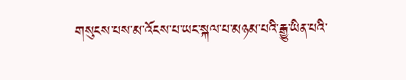གསུངས་པས་མ་འོངས་པ་ཡང་སྐལ་པ་མཉམ་པའི་རྒྱུ་ཡིན་པའི་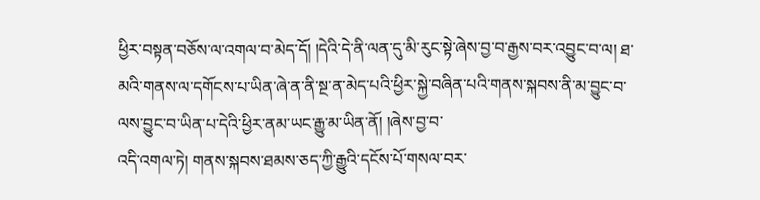ཕྱིར་བསྟན་བཅོས་ལ་འགལ་བ་མེད་དོ། །དེའི་དེ་ནི་ལན་དུ་མི་རུང་སྟེ་ཞེས་བྱ་བ་རྒྱས་བར་འབྱུང་བ་ལ། ཐ་མའི་གནས་ལ་དགོངས་པ་ཡིན་ཞེ་ན་ནི་སྔ་ན་མེད་པའི་ཕྱིར་སྐྱེ་བཞིན་པའི་གནས་སྐབས་ནི་མ་བྱུང་བ་ལས་བྱུང་བ་ཡིན་པ་དེའི་ཕྱིར་ནམ་ཡང་རྒྱུ་མ་ཡིན་ནོ། །ཞེས་བྱ་བ་
འདི་འགལ་ཏེ། གནས་སྐབས་ཐམས་ཅད་ཀྱི་རྒྱུའི་དངོས་པོ་གསལ་བར་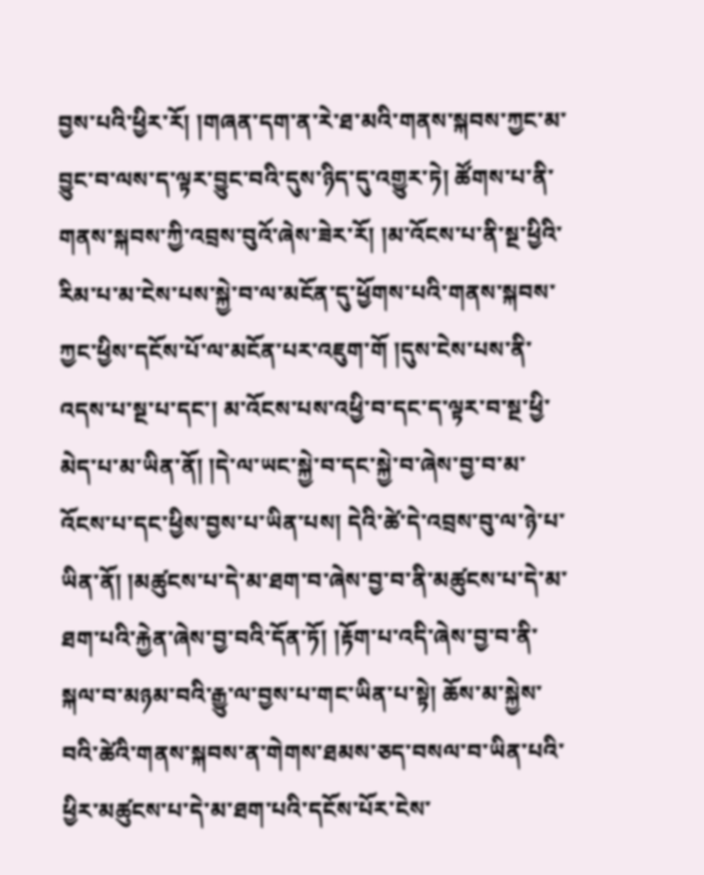བྱས་པའི་ཕྱིར་རོ། །གཞན་དག་ན་རེ་ཐ་མའི་གནས་སྐབས་ཀྱང་མ་བྱུང་བ་ལས་ད་ལྟར་བྱུང་བའི་དུས་ཉིད་དུ་འགྱུར་ཏེ། ཚོགས་པ་ནི་གནས་སྐབས་ཀྱི་འབྲས་བུའོ་ཞེས་ཟེར་རོ། །མ་འོངས་པ་ནི་སྔ་ཕྱིའི་རིམ་པ་མ་ངེས་པས་སྐྱེ་བ་ལ་མངོན་དུ་ཕྱོགས་པའི་གནས་སྐབས་ཀྱང་ཕྱིས་དངོས་པོ་ལ་མངོན་པར་འཇུག་གོ །དུས་ངེས་པས་ནི་འདས་པ་སྔ་པ་དང་། མ་འོངས་པས་འཕྱི་བ་དང་ད་ལྟར་བ་སྔ་ཕྱི་མེད་པ་མ་ཡིན་ནོ། །དེ་ལ་ཡང་སྐྱེ་བ་དང་སྐྱེ་བ་ཞེས་བྱ་བ་མ་འོངས་པ་དང་ཕྱིས་བྱས་པ་ཡིན་པས། དེའི་ཚེ་དེ་འབྲས་བུ་ལ་ཉེ་པ་ཡིན་ནོ། །མཚུངས་པ་དེ་མ་ཐག་བ་ཞེས་བྱ་བ་ནི་མཚུངས་པ་དེ་མ་ཐག་པའི་རྐྱེན་ཞེས་བྱ་བའི་དོན་ཏོ། །རྟོག་པ་འདི་ཞེས་བྱ་བ་ནི་སྐལ་བ་མཉམ་བའི་རྒྱུ་ལ་བྱས་པ་གང་ཡིན་པ་སྟེ། ཆོས་མ་སྐྱེས་བའི་ཚེའི་གནས་སྐབས་ན་གེགས་ཐམས་ཅད་བསལ་བ་ཡིན་པའི་ཕྱིར་མཚུངས་པ་དེ་མ་ཐག་པའི་དངོས་པོར་ངེས་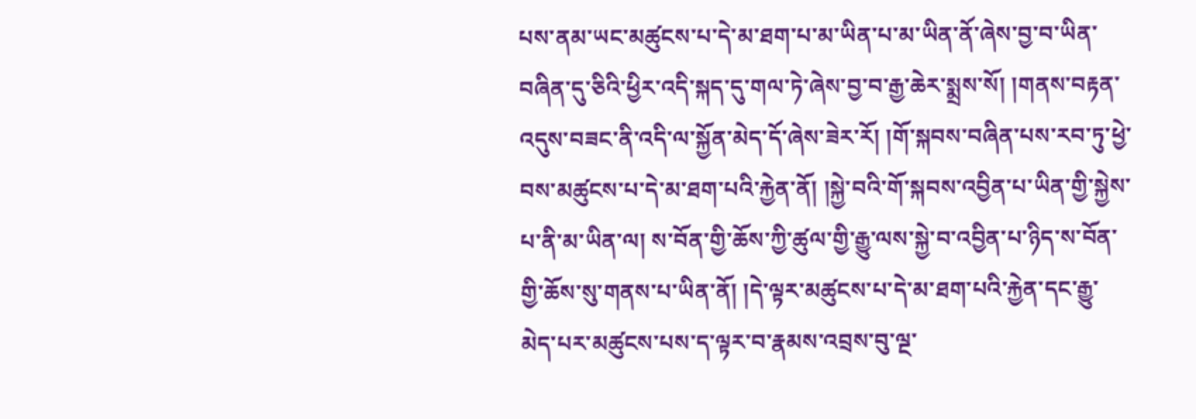པས་ནམ་ཡང་མཚུངས་པ་དེ་མ་ཐག་པ་མ་ཡིན་པ་མ་ཡིན་ནོ་ཞེས་བྱ་བ་ཡིན་བཞིན་དུ་ཅིའི་ཕྱིར་འདི་སྐད་དུ་གལ་ཏེ་ཞེས་བྱ་བ་རྒྱ་ཆེར་སྨྲས་སོ། །གནས་བརྟན་འདུས་བཟང་ནི་འདི་ལ་སྐྱོན་མེད་དོ་ཞེས་ཟེར་རོ། །གོ་སྐབས་བཞིན་པས་རབ་ཏུ་ཕྱེ་བས་མཚུངས་པ་དེ་མ་ཐག་པའི་རྐྱེན་ནོ། །སྐྱེ་བའི་གོ་སྐབས་འབྱིན་པ་ཡིན་གྱི་སྐྱེས་པ་ནི་མ་ཡིན་ལ། ས་བོན་གྱི་ཆོས་ཀྱི་ཚུལ་གྱི་རྒྱུ་ལས་སྐྱེ་བ་འབྱིན་པ་ཉིད་ས་བོན་གྱི་ཆོས་སུ་གནས་པ་ཡིན་ནོ། །དེ་ལྟར་མཚུངས་པ་དེ་མ་ཐག་པའི་རྐྱེན་དང་རྒྱུ་མེད་པར་མཚུངས་པས་ད་ལྟར་བ་རྣམས་འབྲས་བུ་ལྔ་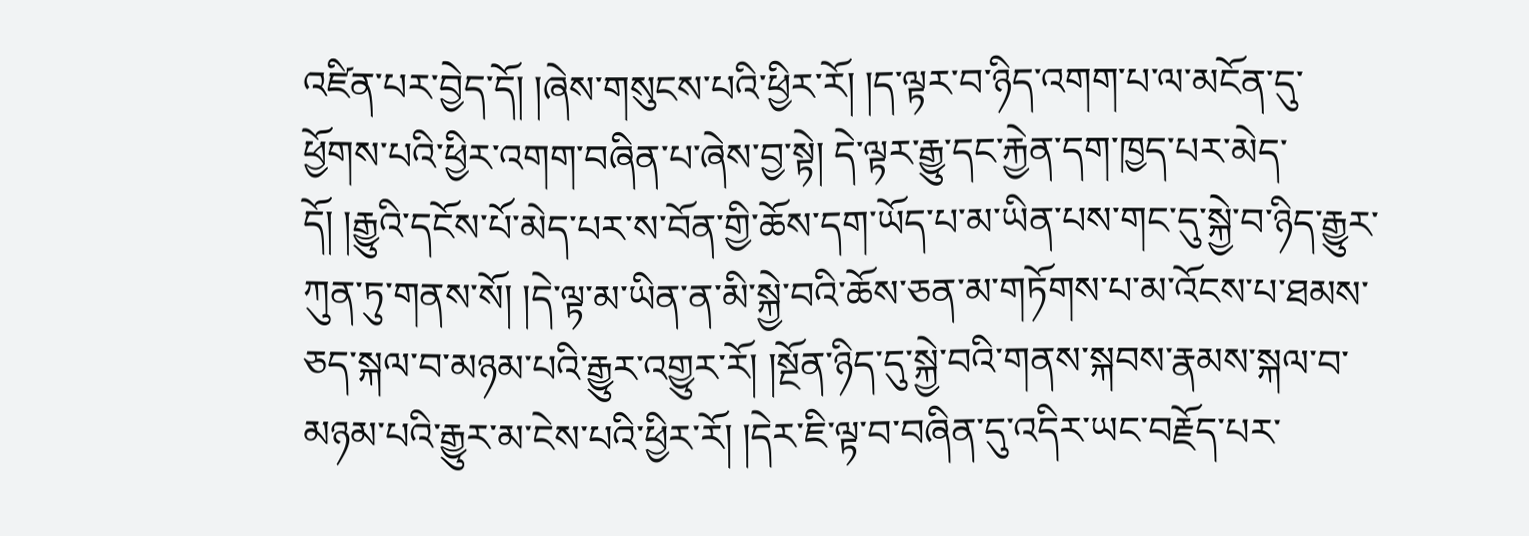འཛིན་པར་བྱེད་དོ། །ཞེས་གསུངས་པའི་ཕྱིར་རོ། །ད་ལྟར་བ་ཉིད་འགག་པ་ལ་མངོན་དུ་ཕྱོགས་པའི་ཕྱིར་འགག་བཞིན་པ་ཞེས་བྱ་སྟེ། དེ་ལྟར་རྒྱུ་དང་རྐྱེན་དག་ཁྱད་པར་མེད་དོ། །རྒྱུའི་དངོས་པོ་མེད་པར་ས་བོན་གྱི་ཆོས་དག་ཡོད་པ་མ་ཡིན་པས་གང་དུ་སྐྱེ་བ་ཉིད་རྒྱུར་ཀུན་ཏུ་གནས་སོ། །དེ་ལྟ་མ་ཡིན་ན་མི་སྐྱེ་བའི་ཆོས་ཅན་མ་གཏོགས་པ་མ་འོངས་པ་ཐམས་ཅད་སྐལ་བ་མཉམ་པའི་རྒྱུར་འགྱུར་རོ། །སྔོན་ཉིད་དུ་སྐྱེ་བའི་གནས་སྐབས་རྣམས་སྐལ་བ་མཉམ་པའི་རྒྱུར་མ་ངེས་པའི་ཕྱིར་རོ། །དེར་ཇི་ལྟ་བ་བཞིན་དུ་འདིར་ཡང་བརྗོད་པར་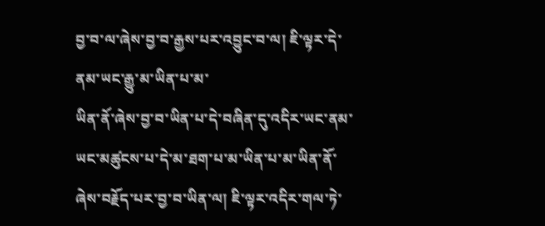བྱ་བ་ལ་ཞེས་བྱ་བ་རྒྱས་པར་འབྱུང་བ་ལ། ཇི་ལྟར་དེ་ནམ་ཡང་རྒྱུ་མ་ཡིན་པ་མ་
ཡིན་ནོ་ཞེས་བྱ་བ་ཡིན་པ་དེ་བཞིན་དུ་འདིར་ཡང་ནམ་ཡང་མཚུངས་པ་དེ་མ་ཐག་པ་མ་ཡིན་པ་མ་ཡིན་ནོ་ཞེས་བརྗོད་པར་བྱ་བ་ཡིན་ལ། ཇི་ལྟར་འདིར་གལ་ཏེ་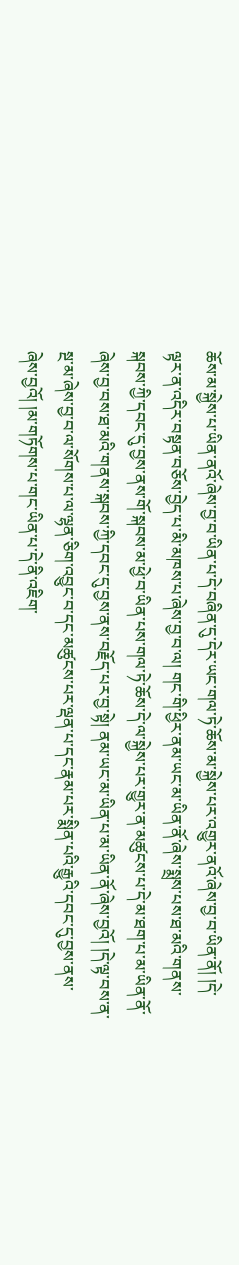ཆོས་མ་སྐྱེས་པ་ཡིན་ནའོ་ཞེས་བྱ་བ་ཡིན་པ་དེ་བཞིན་དུ་དེར་ཡང་གལ་ཏེ་ཆོས་མ་སྐྱེས་པར་འགྱུར་ནའོ་ཞེས་བྱ་བ་ཡིན་ནོ། །དེ་ལྟར་ན་འདིར་བསྟན་བཅོས་བྱེད་པ་མི་མཁས་པ་ཞེས་བྱ་བ་ལ། གང་གི་ཕྱིར་ནམ་ཡང་མ་ཡིན་ནོ་ཞེས་སྨྲས་པས་ཐ་མའི་གནས་སྐབས་ཀྱི་དབང་དུ་བྱས་ནས་གོ་སྐབས་མ་ཕྱེ་བ་ཡིན་པས་གལ་ཏེ་ཆོས་དེ་ལ་སྐྱེས་པར་གྱུར་ན་མཚུངས་པ་དེ་མ་ཐག་པ་མ་ཡིན་ནོ་ཞེས་བྱ་བས་ཐ་མའི་གནས་སྐབས་ཀྱི་དབང་དུ་བྱས་ནས་བརྗོད་པར་བྱ་སྟེ། ནམ་ཡང་མ་ཡིན་པ་མ་ཡིན་ནོ་ཞེས་བྱའོ། །དེ་ལྟ་བས་ན་སྔ་མ་ཞེས་བྱ་བ་ལ་སོགས་པ་ལ་ལྷན་ཅིག་འབྱུང་བ་དང་མཚུངས་པར་ལྡན་པ་དང་རྣམ་པར་སྨིན་པའི་རྒྱུའི་དབང་དུ་བྱས་ནས་ཞེས་བྱའོ། །མ་གཏོགས་པ་གང་ཡིན་པ་དེ་ནི་འཇིག་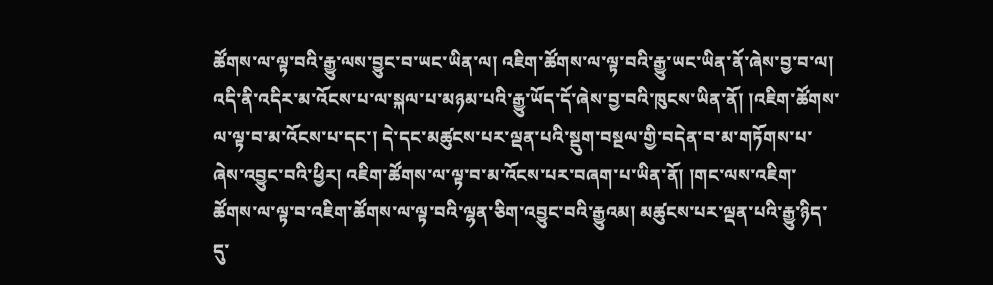ཚོགས་ལ་ལྟ་བའི་རྒྱུ་ལས་བྱུང་བ་ཡང་ཡིན་ལ། འཇིག་ཚོགས་ལ་ལྟ་བའི་རྒྱུ་ཡང་ཡིན་ནོ་ཞེས་བྱ་བ་ལ། འདི་ནི་འདིར་མ་འོངས་པ་ལ་སྐལ་པ་མཉམ་པའི་རྒྱུ་ཡོད་དོ་ཞེས་བྱ་བའི་ཁུངས་ཡིན་ནོ། །འཇིག་ཚོགས་ལ་ལྟ་བ་མ་འོངས་པ་དང་། དེ་དང་མཚུངས་པར་ལྡན་པའི་སྡུག་བསྔལ་གྱི་བདེན་བ་མ་གཏོགས་པ་ཞེས་འབྱུང་བའི་ཕྱིར། འཇིག་ཚོགས་ལ་ལྟ་བ་མ་འོངས་པར་བཞག་པ་ཡིན་ནོ། །གང་ལས་འཇིག་ཚོགས་ལ་ལྟ་བ་འཇིག་ཚོགས་ལ་ལྟ་བའི་ལྷན་ཅིག་འབྱུང་བའི་རྒྱུའམ། མཚུངས་པར་ལྡན་པའི་རྒྱུ་ཉིད་དུ་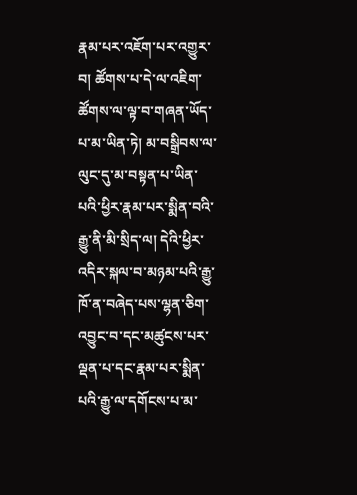རྣམ་པར་འཇོག་པར་འགྱུར་བ། ཚོགས་པ་དེ་ལ་འཇིག་ཚོགས་ལ་ལྟ་བ་གཞན་ཡོད་པ་མ་ཡིན་ཏེ། མ་བསྒྲིབས་ལ་ལུང་དུ་མ་བསྟན་པ་ཡིན་པའི་ཕྱིར་རྣམ་པར་སྨིན་བའི་རྒྱུ་ནི་མི་སྲིད་ལ། དེའི་ཕྱིར་འདིར་སྐལ་བ་མཉམ་པའི་རྒྱུ་ཁོ་ན་བཞེད་པས་ལྷན་ཅིག་འབྱུང་བ་དང་མཚུངས་པར་ལྡན་པ་དང་རྣམ་པར་སྨིན་པའི་རྒྱུ་ལ་དགོངས་པ་མ་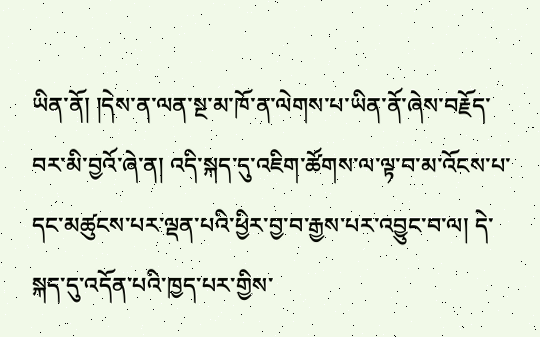ཡིན་ནོ། །དེས་ན་ལན་སྔ་མ་ཁོ་ན་ལེགས་པ་ཡིན་ནོ་ཞེས་བརྗོད་བར་མི་བྱའོ་ཞེ་ན། འདི་སྐད་དུ་འཇིག་ཚོགས་ལ་ལྟ་བ་མ་འོངས་པ་དང་མཚུངས་པར་ལྡན་པའི་ཕྱིར་བྱ་བ་རྒྱས་པར་འབྱུང་བ་ལ། དེ་སྐད་དུ་འདོན་པའི་ཁྱད་པར་གྱིས་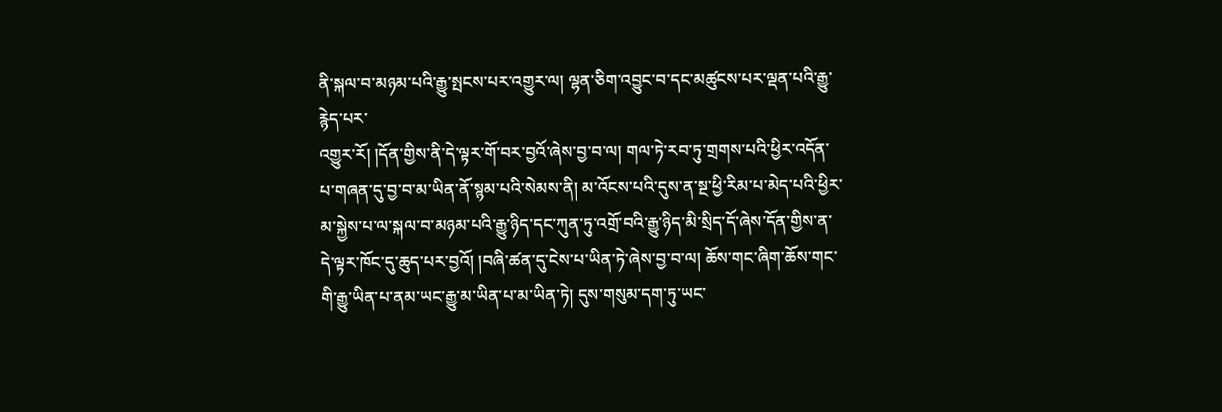ནི་སྐལ་བ་མཉམ་པའི་རྒྱུ་སྤངས་པར་འགྱུར་ལ། ལྷན་ཅིག་འབྱུང་བ་དང་མཚུངས་པར་ལྡན་པའི་རྒྱུ་རྙེད་པར་
འགྱུར་རོ། །དོན་གྱིས་ནི་དེ་ལྟར་གོ་བར་བྱའོ་ཞེས་བྱ་བ་ལ། གལ་ཏེ་རབ་ཏུ་གྲགས་པའི་ཕྱིར་འདོན་པ་གཞན་དུ་བྱ་བ་མ་ཡིན་ནོ་སྙམ་པའི་སེམས་ནི། མ་འོངས་པའི་དུས་ན་སྔ་ཕྱི་རིམ་པ་མེད་པའི་ཕྱིར་མ་སྐྱེས་པ་ལ་སྐལ་བ་མཉམ་པའི་རྒྱུ་ཉིད་དང་ཀུན་ཏུ་འགྲོ་བའི་རྒྱུ་ཉིད་མི་སྲིད་དོ་ཞེས་དོན་གྱིས་ན་དེ་ལྟར་ཁོང་དུ་ཆུད་པར་བྱའོ། །བཞི་ཚན་དུ་ངེས་པ་ཡིན་ཏེ་ཞེས་བྱ་བ་ལ། ཆོས་གང་ཞིག་ཆོས་གང་གི་རྒྱུ་ཡིན་པ་ནམ་ཡང་རྒྱུ་མ་ཡིན་པ་མ་ཡིན་ཏེ། དུས་གསུམ་དག་ཏུ་ཡང་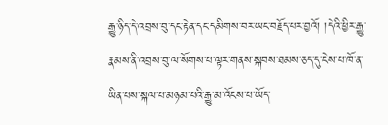རྒྱུ་ཉིད་དེ་འབྲས་བུ་དང་རྟེན་དང་དམིགས་བར་ཡང་བརྗོད་པར་བྱའོ། །དེའི་ཕྱིར་རྒྱུ་རྣམས་ནི་འབྲས་བུ་ལ་སོགས་པ་ལྟར་གནས་སྐབས་ཐམས་ཅད་དུ་ངེས་པ་ཁོ་ན་ཡིན་པས་སྐལ་པ་མཉམ་པའི་རྒྱུ་མ་འོངས་པ་ཡོད་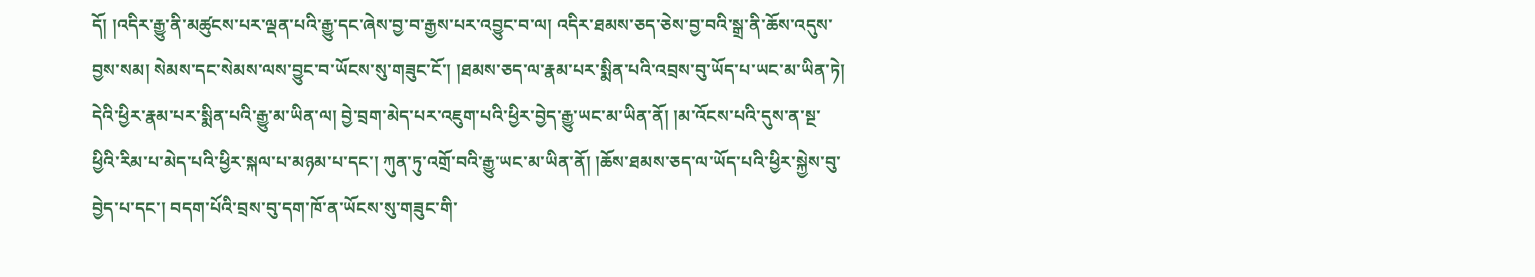དོ། །འདིར་རྒྱུ་ནི་མཚུངས་པར་ལྡན་པའི་རྒྱུ་དང་ཞེས་བྱ་བ་རྒྱས་པར་འབྱུང་བ་ལ། འདིར་ཐམས་ཅད་ཅེས་བྱ་བའི་སྒྲ་ནི་ཆོས་འདུས་བྱས་སམ། སེམས་དང་སེམས་ལས་བྱུང་བ་ཡོངས་སུ་གཟུང་ངོ་། །ཐམས་ཅད་ལ་རྣམ་པར་སྨིན་པའི་འབྲས་བུ་ཡོད་པ་ཡང་མ་ཡིན་ཏེ། དེའི་ཕྱིར་རྣམ་པར་སྨིན་པའི་རྒྱུ་མ་ཡིན་ལ། བྱེ་བྲག་མེད་པར་འཇུག་པའི་ཕྱིར་བྱེད་རྒྱུ་ཡང་མ་ཡིན་ནོ། །མ་འོངས་པའི་དུས་ན་སྔ་ཕྱིའི་རིམ་པ་མེད་པའི་ཕྱིར་སྐལ་པ་མཉམ་པ་དང་། ཀུན་ཏུ་འགྲོ་བའི་རྒྱུ་ཡང་མ་ཡིན་ནོ། །ཆོས་ཐམས་ཅད་ལ་ཡོད་པའི་ཕྱིར་སྐྱེས་བུ་བྱེད་པ་དང་། བདག་པོའི་བྲས་བུ་དག་ཁོ་ན་ཡོངས་སུ་གཟུང་གི་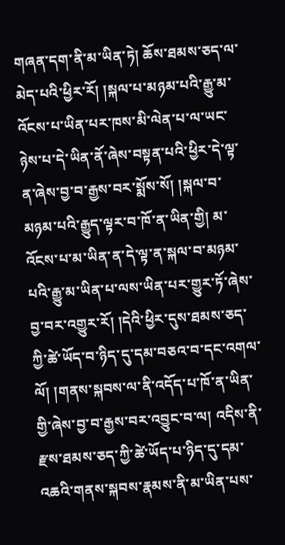གཞན་དག་ནི་མ་ཡིན་ཏེ། ཆོས་ཐམས་ཅད་ལ་མེད་པའི་ཕྱིར་རོ། །སྐལ་པ་མཉམ་པའི་རྒྱུ་མ་འོངས་པ་ཡིན་པར་ཁས་མི་ལེན་པ་ལ་ཡང་ཉེས་པ་དེ་ཡིན་ནོ་ཞེས་བསྟན་པའི་ཕྱིར་དེ་ལྟ་ན་ཞེས་བྱ་བ་རྒྱས་བར་སྨོས་སོ། །སྐལ་བ་མཉམ་པའི་རྒྱུད་ལྟར་བ་ཁོ་ན་ཡིན་གྱི། མ་འོངས་པ་མ་ཡིན་ན་དེ་ལྟ་ན་སྐལ་བ་མཉམ་པའི་རྒྱུ་མ་ཡིན་པ་ལས་ཡིན་པར་གྱུར་ཏོ་ཞེས་བྱ་བར་འགྱུར་རོ། །དེའི་ཕྱིར་དུས་ཐམས་ཅད་ཀྱི་ཚེ་ཡོད་བ་ཉིད་དུ་དམ་བཅའ་བ་དང་འགལ་ལོ། །གནས་སྐབས་ལ་ནི་འདོད་པ་ཁོ་ན་ཡིན་གྱི་ཞེས་བྱ་བ་རྒྱས་བར་འབྱུང་བ་ལ། འདིས་ནི་རྫས་ཐམས་ཅད་ཀྱི་ཚེ་ཡོད་པ་ཉིད་དུ་དམ་འཆའི་གནས་སྐབས་རྣམས་ནི་མ་ཡིན་པས་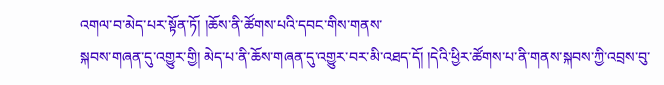འགལ་བ་མེད་པར་སྟོན་ཏོ། །ཆོས་ནི་ཚོགས་པའི་དབང་གིས་གནས་
སྐབས་གཞན་དུ་འགྱུར་གྱི། མེད་པ་ནི་ཆོས་གཞན་དུ་འགྱུར་བར་མི་འཐད་དོ། །དེའི་ཕྱིར་ཚོགས་པ་ནི་གནས་སྐབས་ཀྱི་འབྲས་བུ་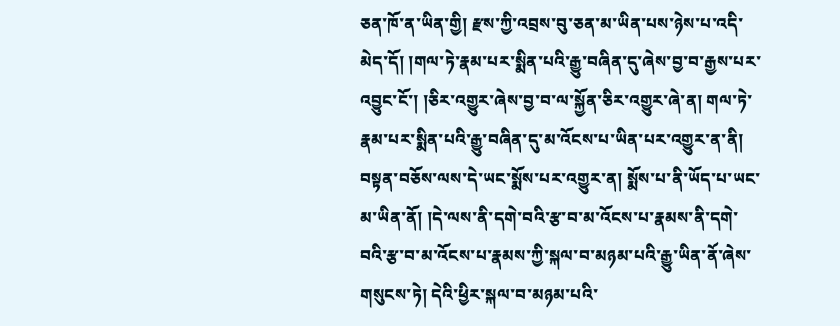ཅན་ཁོ་ན་ཡིན་གྱི། རྫས་ཀྱི་འབྲས་བུ་ཅན་མ་ཡིན་པས་ཉེས་པ་འདི་མེད་དོ། །གལ་ཏེ་རྣམ་པར་སྨིན་པའི་རྒྱུ་བཞིན་དུ་ཞེས་བྱ་བ་རྒྱས་པར་འབྱུང་ངོ་། །ཅིར་འགྱུར་ཞེས་བྱ་བ་ལ་སྐྱོན་ཅིར་འགྱུར་ཞེ་ན། གལ་ཏེ་རྣམ་པར་སྨིན་པའི་རྒྱུ་བཞིན་དུ་མ་འོངས་པ་ཡིན་པར་འགྱུར་ན་ནི། བསྟན་བཅོས་ལས་དེ་ཡང་སྨོས་པར་འགྱུར་ན། སྨོས་པ་ནི་ཡོད་པ་ཡང་མ་ཡིན་ནོ། །དེ་ལས་ནི་དགེ་བའི་རྩ་བ་མ་འོངས་པ་རྣམས་ནི་དགེ་བའི་རྩ་བ་མ་འོངས་པ་རྣམས་ཀྱི་སྐལ་བ་མཉམ་པའི་རྒྱུ་ཡིན་ནོ་ཞེས་གསུངས་ཏེ། དེའི་ཕྱིར་སྐལ་བ་མཉམ་པའི་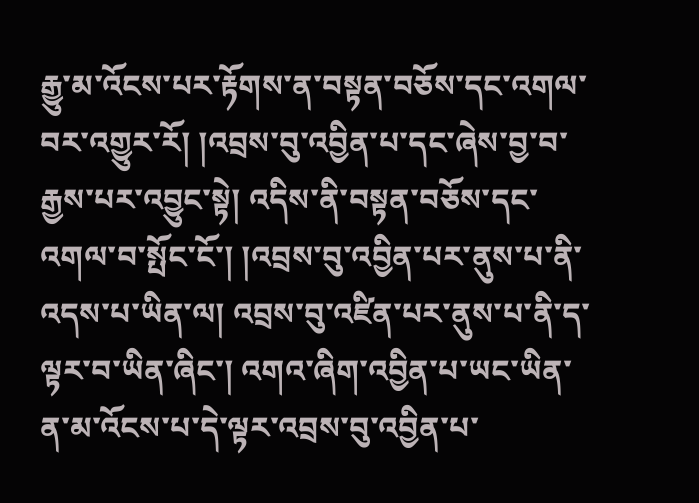རྒྱུ་མ་འོངས་པར་རྟོགས་ན་བསྟན་བཅོས་དང་འགལ་བར་འགྱུར་རོ། །འབྲས་བུ་འབྱིན་པ་དང་ཞེས་བྱ་བ་རྒྱས་པར་འབྱུང་སྟེ། འདིས་ནི་བསྟན་བཅོས་དང་འགལ་བ་སྤོང་ངོ་། །འབྲས་བུ་འབྱིན་པར་ནུས་པ་ནི་འདས་པ་ཡིན་ལ། འབྲས་བུ་འཛིན་པར་ནུས་པ་ནི་ད་ལྟར་བ་ཡིན་ཞིང་། འགའ་ཞིག་འབྱིན་པ་ཡང་ཡིན་ན་མ་འོངས་པ་དེ་ལྟར་འབྲས་བུ་འབྱིན་པ་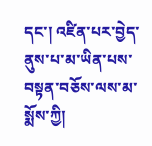དང་། འཛིན་པར་བྱེད་ནུས་པ་མ་ཡིན་པས་བསྟན་བཅོས་ལས་མ་སྨོས་ཀྱི།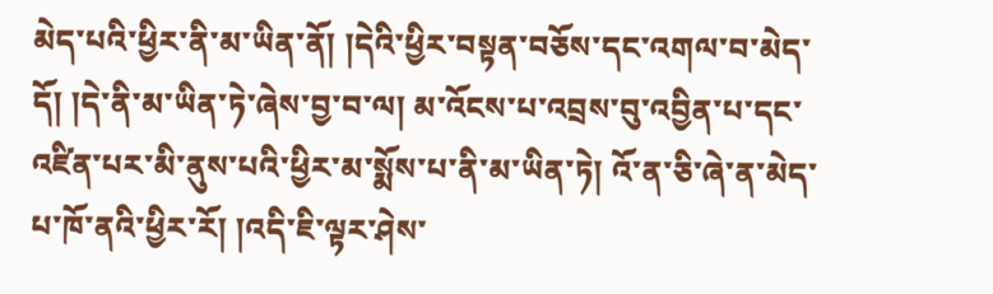མེད་པའི་ཕྱིར་ནི་མ་ཡིན་ནོ། །དེའི་ཕྱིར་བསྟན་བཅོས་དང་འགལ་བ་མེད་དོ། །དེ་ནི་མ་ཡིན་ཏེ་ཞེས་བྱ་བ་ལ། མ་འོངས་པ་འབྲས་བུ་འབྱིན་པ་དང་འཛིན་པར་མི་ནུས་པའི་ཕྱིར་མ་སྨོས་པ་ནི་མ་ཡིན་ཏེ། འོ་ན་ཅི་ཞེ་ན་མེད་པ་ཁོ་ནའི་ཕྱིར་རོ། །འདི་ཇི་ལྟར་ཤེས་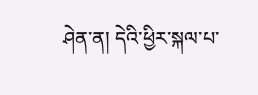ཤེན་ན། དེའི་ཕྱིར་སྐལ་པ་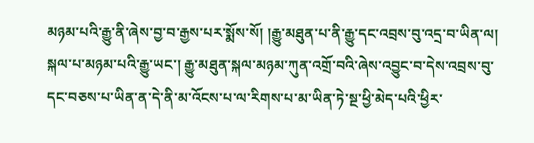མཉམ་པའི་རྒྱུ་ནི་ཞེས་བྱ་བ་རྒྱས་པར་སྨོས་སོ། །རྒྱུ་མཐུན་པ་ནི་རྒྱུ་དང་འབྲས་བུ་འདྲ་བ་ཡིན་ལ། སྐལ་པ་མཉམ་པའི་རྒྱུ་ཡང་། རྒྱུ་མཐུན་སྐལ་མཉམ་ཀུན་འགྲོ་བའི་ཞེས་འབྱུང་བ་དེས་འབྲས་བུ་དང་བཅས་པ་ཡིན་ན་དེ་ནི་མ་འོངས་པ་ལ་རིགས་པ་མ་ཡིན་ཏེ་སྔ་ཕྱི་མེད་པའི་ཕྱིར་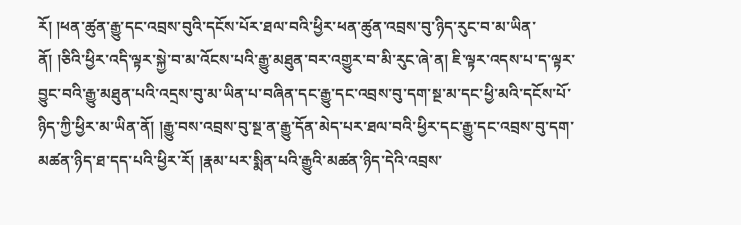རོ། །ཕན་ཚུན་རྒྱུ་དང་འབྲས་བུའི་དངོས་པོར་ཐལ་བའི་ཕྱིར་ཕན་ཚུན་འབྲས་བུ་ཉིད་རུང་བ་མ་ཡིན་ནོ། །ཅིའི་ཕྱིར་འདི་ལྟར་སྐྱེ་བ་མ་འོངས་པའི་རྒྱུ་མཐུན་བར་འགྱུར་བ་མི་རུང་ཞེ་ན། ཇི་ལྟར་འདས་པ་ད་ལྟར་བྱུང་བའི་རྒྱུ་མཐུན་པའི་འདྲས་བུ་མ་ཡིན་པ་བཞིན་དང་རྒྱུ་དང་འབྲས་བུ་དག་སྔ་མ་དང་ཕྱི་མའི་དངོས་པོ་ཉིད་ཀྱི་ཕྱིར་མ་ཡིན་ནོ། །རྒྱུ་བས་འབྲས་བུ་སྔ་ན་རྒྱུ་དོན་མེད་པར་ཐལ་བའི་ཕྱིར་དང་རྒྱུ་དང་འབྲས་བུ་དག་
མཚན་ཉིད་ཐ་དད་པའི་ཕྱིར་རོ། །རྣམ་པར་སྨིན་པའི་རྒྱུའི་མཚན་ཉིད་དེའི་འབྲས་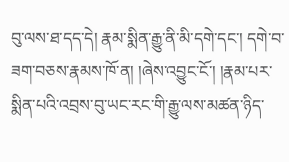བུ་ལས་ཐ་དད་དེ། རྣམ་སྨིན་རྒྱུ་ནི་མི་དགེ་དང་། དགེ་བ་ཟག་བཅས་རྣམས་ཁོ་ན། །ཞེས་འབྱུང་ངོ་། །རྣམ་པར་སྨིན་པའི་འབྲས་བུ་ཡང་རང་གི་རྒྱུ་ལས་མཚན་ཉིད་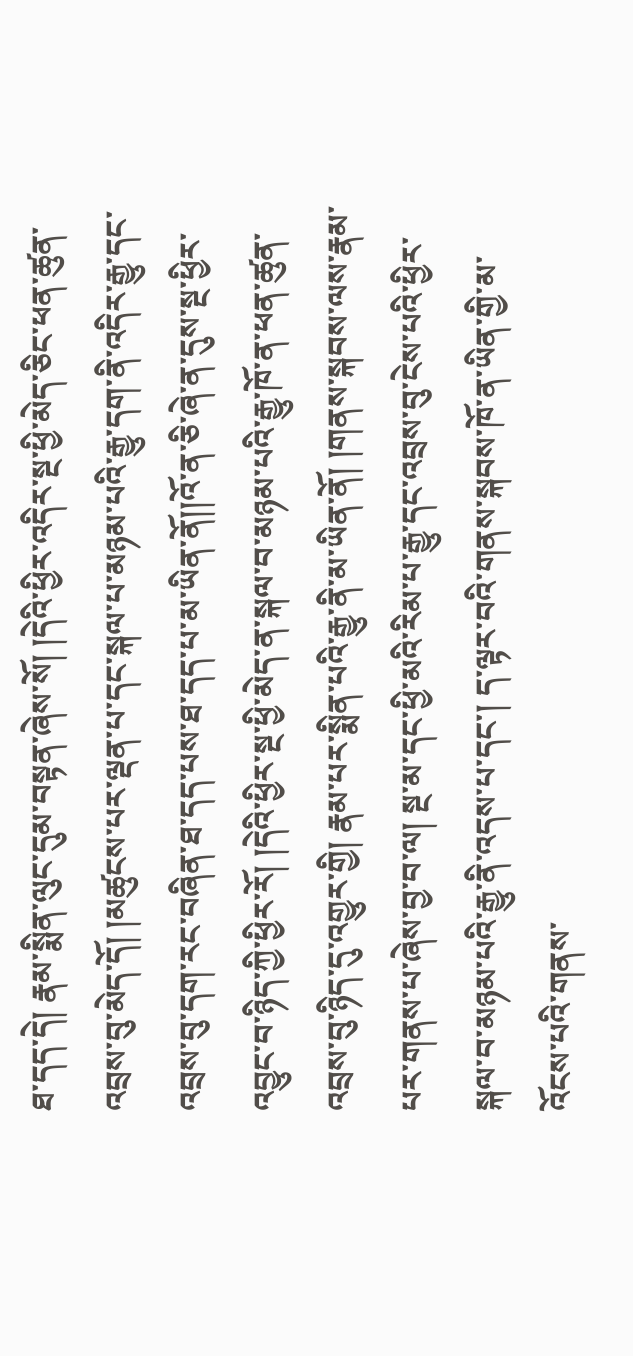ཐ་དད་དེ། རྣམ་སྨིན་ལུང་དུམ་བསྟན་ཞེས་སོ། །དེའི་ཕྱིར་འདིར་སྔ་ཕྱི་མེད་ཅིང་ཕན་ཚུན་འབྲས་བུ་མེད་དོ། །མཚུངས་པར་ལྡན་པ་དང་སྐལ་པ་མཉམ་པའི་རྒྱུ་དག་ནི་འདིར་རྒྱུ་དང་འབྲས་བུ་དག་རང་བཞིན་ཐ་དད་པས་ཐ་དད་པ་མ་ཡིན་ནོ།།འོ་ན་ཅི་ཞེ་ན་དུས་སྔ་ཕྱིར་འབྱུང་བ་ཉིད་ཀྱི་ཕྱིར་རོ། །དེའི་ཕྱིར་སྔ་ཕྱི་མེད་ན་སྐལ་བ་མཉམ་པའི་རྒྱུ་ཁོ་ན་ཕན་ཚུན་འབྲས་བུ་ཉིད་དུ་འགྱུར་གྱི། རྣམ་པར་སྨིན་པའི་རྒྱུ་ནི་མ་ཡིན་ནོ། །གནས་སྐབས་ལས་རྣམ་པར་གནས་པ་ཞེས་བྱ་བ་ལ། སྔ་མ་དང་ཕྱི་མའི་རིམ་པ་རྒྱུ་དང་འབྲས་བུ་ངེས་པའི་ཕྱིར་སྐལ་བ་མཉམ་པའི་རྒྱུ་ནི་འདས་པ་དང་། ད་ལྟར་བའི་གནས་སྐབས་ཁོ་ན་ཡིན་གྱི་མ་འོངས་པའི་གནས་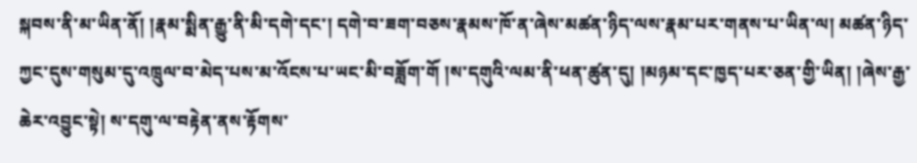སྐབས་ནི་མ་ཡིན་ནོ། །རྣམ་སྨིན་རྒྱུ་ནི་མི་དགེ་དང་། དགེ་བ་ཟག་བཅས་རྣམས་ཁོ་ན་ཞེས་མཚན་ཉིད་ལས་རྣམ་པར་གནས་པ་ཡིན་ལ། མཚན་ཉིད་ཀྱང་དུས་གསུམ་དུ་འཁྲུལ་བ་མེད་པས་མ་འོངས་པ་ཡང་མི་བཟློག་གོ །ས་དགུའི་ལམ་ནི་ཕན་ཚུན་དུ། །མཉམ་དང་ཁྱད་པར་ཅན་གྱི་ཡིན། །ཞེས་རྒྱ་ཆེར་འབྱུང་སྟེ། ས་དགུ་ལ་བརྟེན་ནས་རྟོགས་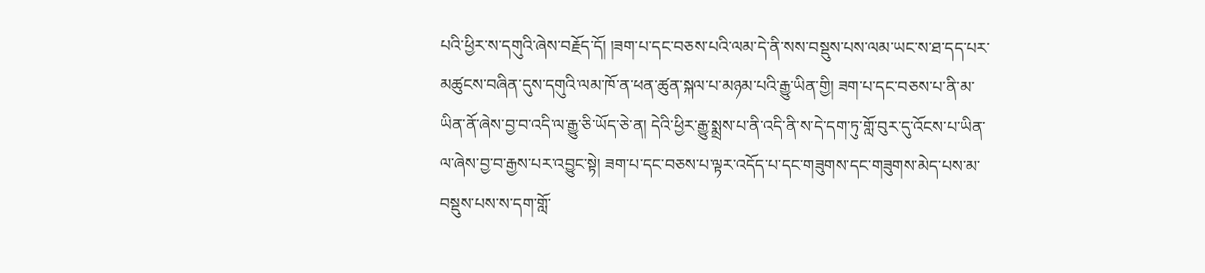པའི་ཕྱིར་ས་དགུའི་ཞེས་བརྗོད་དོ། །ཟག་པ་དང་བཅས་པའི་ལམ་དེ་ནི་སས་བསྡུས་པས་ལམ་ཡང་ས་ཐ་དད་པར་མཚུངས་བཞིན་དུས་དགུའི་ལམ་ཁོ་ན་ཕན་ཚུན་སྐལ་པ་མཉམ་པའི་རྒྱུ་ཡིན་གྱི། ཟག་པ་དང་བཅས་པ་ནི་མ་ཡིན་ནོ་ཞེས་བྱ་བ་འདི་ལ་རྒྱུ་ཅི་ཡོད་ཅེ་ན། དེའི་ཕྱིར་རྒྱུ་སྨྲས་པ་ནི་འདི་ནི་ས་དེ་དག་ཏུ་གློ་བུར་དུ་འོངས་པ་ཡིན་ལ་ཞེས་བྱ་བ་རྒྱས་པར་འབྱུང་སྟེ། ཟག་པ་དང་བཅས་པ་ལྟར་འདོད་པ་དང་གཟུགས་དང་གཟུགས་མེད་པས་མ་བསྡུས་པས་ས་དག་གློ་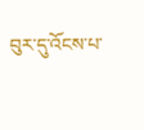བུར་དུ་འོངས་པ་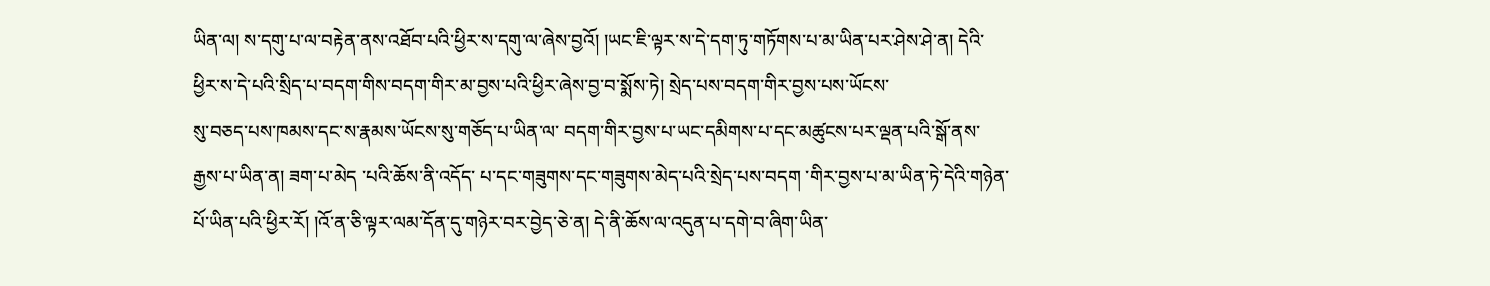ཡིན་ལ། ས་དགུ་པ་ལ་བརྟེན་ནས་འཐོབ་པའི་ཕྱིར་ས་དགུ་ལ་ཞེས་བྱའོ། །ཡང་ཇི་ལྟར་ས་དེ་དག་ཏུ་གཏོགས་པ་མ་ཡིན་པར་ཤེས་ཤེ་ན། དེའི་ཕྱིར་ས་དེ་པའི་སྲིད་པ་བདག་གིས་བདག་གིར་མ་བྱས་པའི་ཕྱིར་ཞེས་བྱ་བ་སྨོས་ཏེ། སྲེད་པས་བདག་གིར་བྱས་པས་ཡོངས་
སུ་བཅད་པས་ཁམས་དང་ས་རྣམས་ཡོངས་སུ་གཅོད་པ་ཡིན་ལ་ བདག་གིར་བྱས་པ་ཡང་དམིགས་པ་དང་མཚུངས་པར་ལྡན་པའི་སྒོ་ནས་རྒྱས་པ་ཡིན་ན། ཟག་པ་མེད ་པའི་ཆོས་ནི་འདོད་ པ་དང་གཟུགས་དང་གཟུགས་མེད་པའི་སྲེད་པས་བདག ་གིར་བྱས་པ་མ་ཡིན་ཏེ་དེའི་གཉེན་པོ་ཡིན་པའི་ཕྱིར་རོ། །འོ་ན་ཅི་ལྟར་ལམ་དོན་དུ་གཉེར་བར་བྱེད་ཅེ་ན། དེ་ནི་ཆོས་ལ་འདུན་པ་དགེ་བ་ཞིག་ཡིན་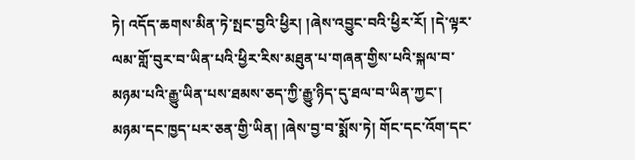ཏེ། འདོད་ཆགས་མིན་ཏེ་སྤང་བྱའི་ཕྱིར། །ཞེས་འབྱུང་བའི་ཕྱིར་རོ། །དེ་ལྟར་ལམ་གློ་བུར་བ་ཡིན་པའི་ཕྱིར་རིས་མཐུན་པ་གཞན་གྱིས་པའི་སྐལ་བ་མཉམ་པའི་རྒྱུ་ཡིན་པས་ཐམས་ཅད་ཀྱི་རྒྱུ་ཉིད་དུ་ཐལ་བ་ཡིན་ཀྱང་། མཉམ་དང་ཁྱད་པར་ཅན་གྱི་ཡིན། །ཞེས་བྱ་བ་སྨོས་ཏེ། གོང་དང་འོག་དང་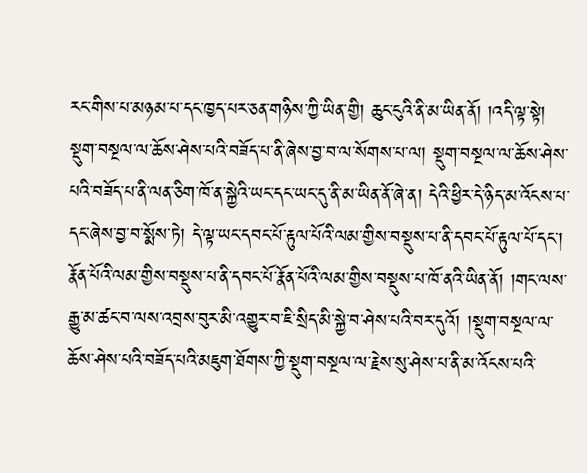རང་གིས་པ་མཉམ་པ་དང་ཁྱད་པར་ཅན་གཉིས་ཀྱི་ཡིན་གྱི། ཆུང་ངུའི་ནི་མ་ཡིན་ནོ། །འདི་ལྟ་སྟེ། སྡུག་བསྔལ་ལ་ཆོས་ཤེས་པའི་བཟོད་པ་ནི་ཞེས་བྱ་བ་ལ་སོགས་པ་ལ། སྡུག་བསྔལ་ལ་ཆོས་ཤེས་པའི་བཟོད་པ་ནི་ལན་ཅིག་ཁོ་ན་སྐྱེའི་ཡང་དང་ཡང་དུ་ནི་མ་ཡིན་ནོ་ཞེ་ན། དེའི་ཕྱིར་དེ་ཉིད་མ་འོངས་པ་དང་ཞེས་བྱ་བ་སྨོས་ཏེ། དེ་ལྟ་ཡང་དབང་པོ་རྟུལ་པོའི་ལམ་གྱིས་བསྡུས་པ་ནི་དབང་པོ་རྟུལ་པོ་དང་། རྣོན་པོའི་ལམ་གྱིས་བསྡུས་པ་ནི་དབང་པོ་རྣོན་པོའི་ལམ་གྱིས་བསྡུས་པ་ཁོ་ནའི་ཡིན་ནོ། །གང་ལས་རྒྱུ་མ་ཚང་བ་ལས་འབྲས་བུར་མི་འགྱུར་བ་ཇི་སྲིད་མི་སྐྱེ་བ་ཤེས་པའི་བར་དུའོ། །སྡུག་བསྔལ་ལ་ཆོས་ཤེས་པའི་བཟོད་པའི་མཇུག་ཐོགས་ཀྱི་སྡུག་བསྔལ་ལ་རྗེས་སུ་ཤེས་པ་ནི་མ་འོངས་པའི་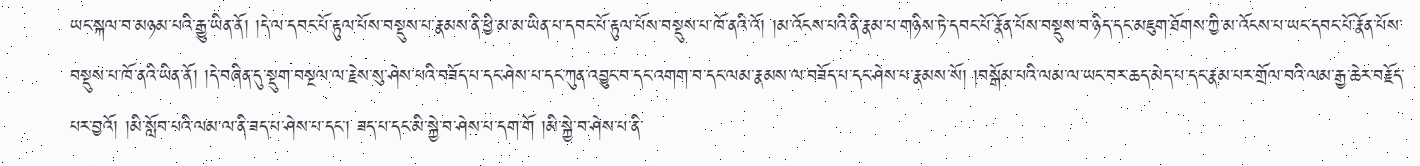ཡང་སྐལ་བ་མཉམ་པའི་རྒྱུ་ཡིན་ནོ། །དེ་ལ་དབང་པོ་རྟུལ་པོས་བསྡུས་པ་རྣམས་ནི་ཕྱི་མ་མ་ཡིན་པ་དབང་པོ་རྟུལ་པོས་བསྡུས་པ་ཁོ་ནའི་འོ། །མ་འོངས་པའི་ནི་རྣམ་པ་གཉིས་ཏེ་དབང་པོ་རྣོན་པོས་བསྡུས་བ་ཉིད་དང་མཇུག་ཐོགས་ཀྱི་མ་འོངས་པ་ཡང་དབང་པོ་རྣོན་པོས་བསྡུས་པ་ཁོ་ནའི་ཡིན་ནོ། །དེ་བཞིན་དུ་སྡུག་བསྔལ་ལ་རྗེས་སུ་ཤེས་པའི་བཟོད་པ་དང་ཤེས་པ་དང་ཀུན་འབྱུང་བ་དང་འགག་བ་དང་ལམ་རྣམས་ལ་བཟོད་པ་དང་ཤེས་པ་རྣམས་སོ། །བསྒོམ་པའི་ལམ་ལ་ཡང་བར་ཆད་མེད་པ་དང་རྣམ་པར་གྲོལ་བའི་ལམ་རྒྱ་ཆེར་བརྗོད་པར་བྱའོ། །མི་སློབ་པའི་ལམ་ལ་ནི་ཟད་པ་ཤེས་པ་དང་། ཟད་པ་དང་མི་སྐྱེ་བ་ཤེས་པ་དག་གོ །མི་སྐྱེ་བ་ཤེས་པ་ནི་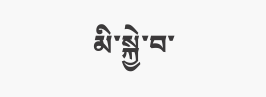མི་སྐྱེ་བ་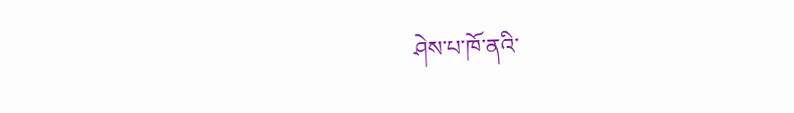ཤེས་པ་ཁོ་ནའི་